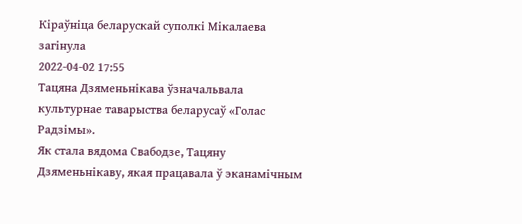Кіраўніца беларускай суполкі Мікалаева загінула
2022-04-02 17:55
Тацяна Дзяменьнікава ўзначальвала культурнае таварыства беларусаў «Голас Радзiмы».
Як стала вядома Свабодзе, Тацяну Дзяменьнікаву, якая працавала ў эканамічным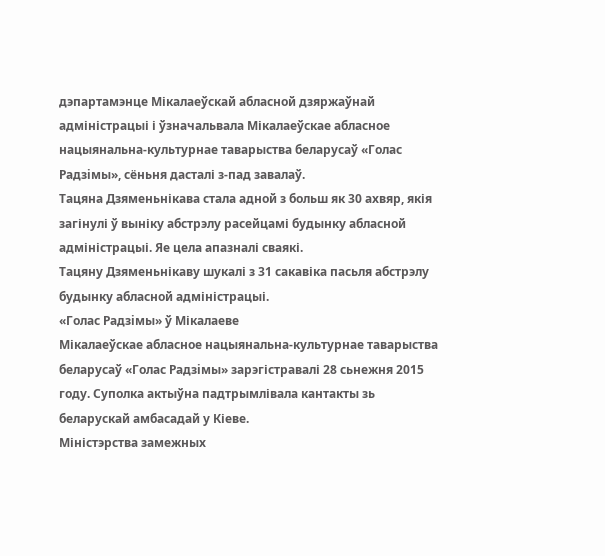дэпартамэнце Мікалаеўскай абласной дзяржаўнай адміністрацыі і ўзначальвала Мікалаеўскае абласное нацыянальна-культурнае таварыства беларусаў «Голас Радзiмы», сёньня дасталі з-пад завалаў.
Тацяна Дзяменьнікава стала адной з больш як 30 ахвяр, якія загінулі ў выніку абстрэлу расейцамі будынку абласной адміністрацыі. Яе цела апазналі сваякі.
Тацяну Дзяменьнікаву шукалі з 31 сакавіка пасьля абстрэлу будынку абласной адміністрацыі.
«Голас Радзiмы» ў Мікалаеве
Мікалаеўскае абласное нацыянальна-культурнае таварыства беларусаў «Голас Радзiмы» зарэгістравалі 28 сьнежня 2015 году. Суполка актыўна падтрымлівала кантакты зь беларускай амбасадай у Кіеве.
Міністэрства замежных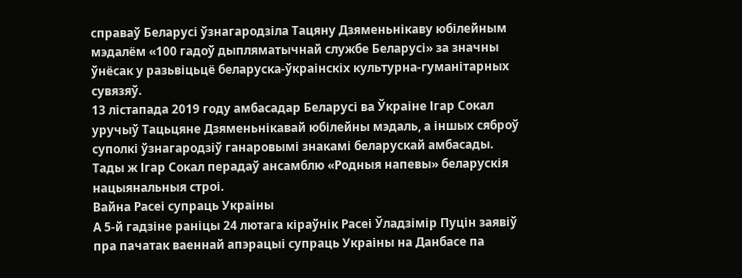справаў Беларусі ўзнагародзіла Тацяну Дзяменьнікаву юбілейным мэдалём «100 гадоў дыпляматычнай службе Беларусі» за значны ўнёсак у разьвіцьцё беларуска-ўкраінскіх культурна-гуманітарных сувязяў.
13 лістапада 2019 году амбасадар Беларусі ва Ўкраіне Ігар Сокал уручыў Тацьцяне Дзяменьнікавай юбілейны мэдаль, а іншых сяброў суполкі ўзнагародзіў ганаровымі знакамі беларускай амбасады. Тады ж Ігар Сокал перадаў ансамблю «Родныя напевы» беларускія нацыянальныя строі.
Вайна Расеі супраць Украіны
А 5-й гадзіне раніцы 24 лютага кіраўнік Расеі Ўладзімір Пуцін заявіў пра пачатак ваеннай апэрацыі супраць Украіны на Данбасе па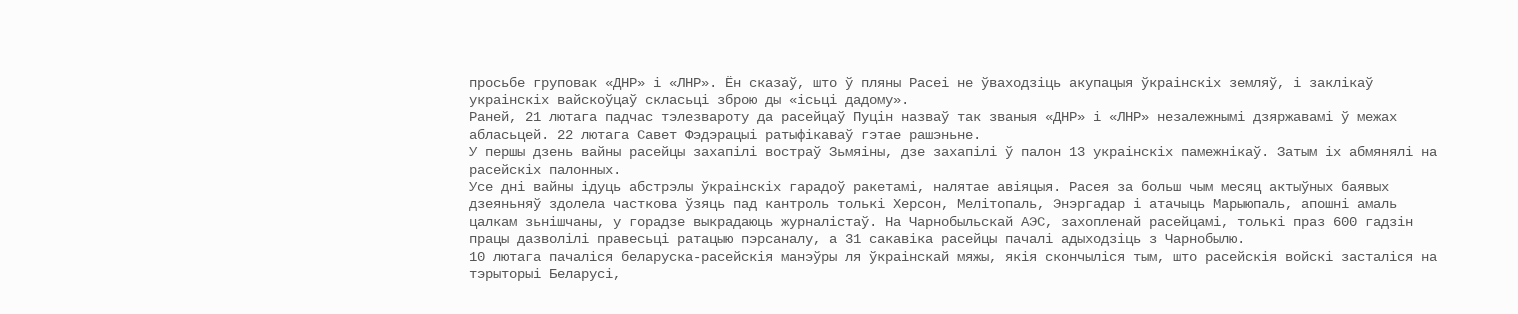просьбе груповак «ДНР» і «ЛНР». Ён сказаў, што ў пляны Расеі не ўваходзіць акупацыя ўкраінскіх земляў, і заклікаў украінскіх вайскоўцаў скласьці зброю ды «ісьці дадому».
Раней, 21 лютага падчас тэлезвароту да расейцаў Пуцін назваў так званыя «ДНР» і «ЛНР» незалежнымі дзяржавамі ў межах абласьцей. 22 лютага Савет Фэдэрацыі ратыфікаваў гэтае рашэньне.
У першы дзень вайны расейцы захапілі востраў Зьмяіны, дзе захапілі ў палон 13 украінскіх памежнікаў. Затым іх абмянялі на расейскіх палонных.
Усе дні вайны ідуць абстрэлы ўкраінскіх гарадоў ракетамі, налятае авіяцыя. Расея за больш чым месяц актыўных баявых дзеяньняў здолела часткова ўзяць пад кантроль толькі Херсон, Мелітопаль, Энэргадар і атачыць Марыюпаль, апошні амаль цалкам зьнішчаны, у горадзе выкрадаюць журналістаў. На Чарнобыльскай АЭС, захопленай расейцамі, толькі праз 600 гадзін працы дазволілі правесьці ратацыю пэрсаналу, а 31 сакавіка расейцы пачалі адыходзіць з Чарнобылю.
10 лютага пачаліся беларуска-расейскія манэўры ля ўкраінскай мяжы, якія скончыліся тым, што расейскія войскі засталіся на тэрыторыі Беларусі,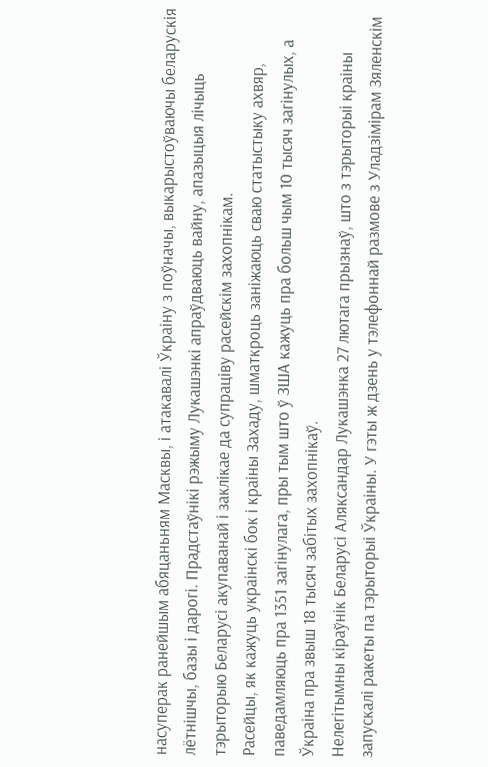насуперак ранейшым абяцаньням Масквы, і атакавалі Ўкраіну з поўначы, выкарыстоўваючы беларускія лётнішчы, базы і дарогі. Прадстаўнікі рэжыму Лукашэнкі апраўдваюць вайну, апазыцыя лічыць тэрыторыю Беларусі акупаванай і заклікае да супраціву расейскім захопнікам.
Расейцы, як кажуць украінскі бок і краіны Захаду, шматкроць заніжаюць сваю статыстыку ахвяр, паведамляюць пра 1351 загінулага, пры тым што ў ЗША кажуць пра больш чым 10 тысяч загінулых, а Ўкраіна пра звыш 18 тысяч забітых захопнікаў.
Нелегітымны кіраўнік Беларусі Аляксандар Лукашэнка 27 лютага прызнаў, што з тэрыторыі краіны запускалі ракеты па тэрыторыі Ўкраіны. У гэты ж дзень у тэлефоннай размове з Уладзімірам Зяленскім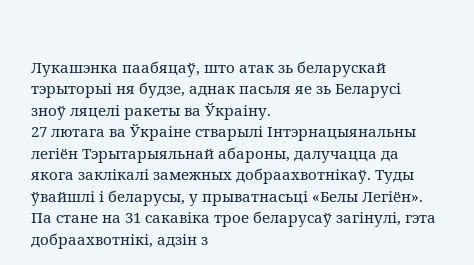Лукашэнка паабяцаў, што атак зь беларускай тэрыторыі ня будзе, аднак пасьля яе зь Беларусі зноў ляцелі ракеты ва Ўкраіну.
27 лютага ва Ўкраіне стварылі Інтэрнацыянальны легіён Тэрытарыяльнай абароны, далучацца да якога заклікалі замежных добраахвотнікаў. Туды ўвайшлі і беларусы, у прыватнасьці «Белы Легіён». Па стане на 31 сакавіка трое беларусаў загінулі, гэта добраахвотнікі, адзін з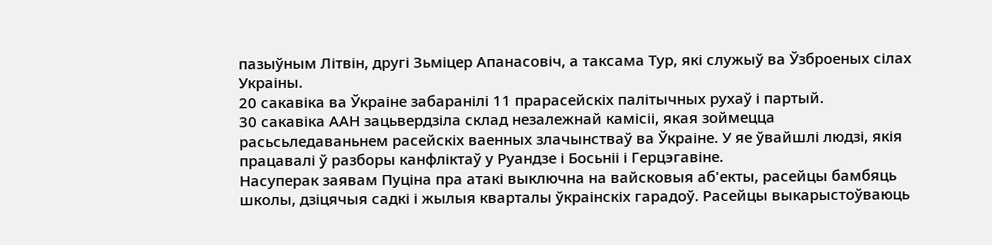пазыўным Літвін, другі Зьміцер Апанасовіч, а таксама Тур, які служыў ва Ўзброеных сілах Украіны.
20 сакавіка ва Ўкраіне забаранілі 11 прарасейскіх палітычных рухаў і партый.
30 сакавіка ААН зацьвердзіла склад незалежнай камісіі, якая зоймецца расьсьледаваньнем расейскіх ваенных злачынстваў ва Ўкраіне. У яе ўвайшлі людзі, якія працавалі ў разборы канфліктаў у Руандзе і Босьніі і Герцэгавіне.
Насуперак заявам Пуціна пра атакі выключна на вайсковыя аб'екты, расейцы бамбяць школы, дзіцячыя садкі і жылыя кварталы ўкраінскіх гарадоў. Расейцы выкарыстоўваюць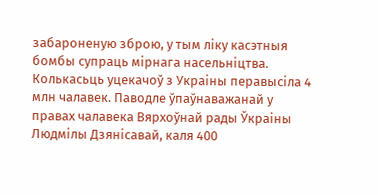забароненую зброю, у тым ліку касэтныя бомбы супраць мірнага насельніцтва.
Колькасьць уцекачоў з Украіны перавысіла 4 млн чалавек. Паводле ўпаўнаважанай у правах чалавека Вярхоўнай рады Ўкраіны Людмілы Дзянісавай, каля 400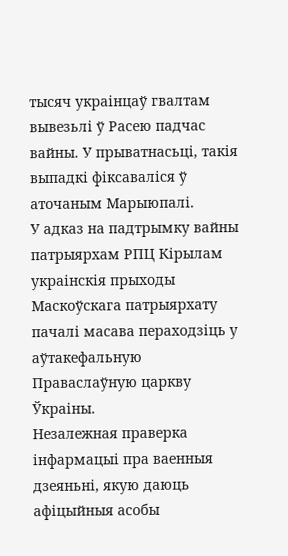тысяч украінцаў гвалтам вывезьлі ў Расею падчас вайны. У прыватнасьці, такія выпадкі фіксаваліся ў аточаным Марыюпалі.
У адказ на падтрымку вайны патрыярхам РПЦ Кірылам украінскія прыходы Маскоўскага патрыярхату пачалі масава пераходзіць у аўтакефальную Праваслаўную царкву Ўкраіны.
Незалежная праверка інфармацыі пра ваенныя дзеяньні, якую даюць афіцыйныя асобы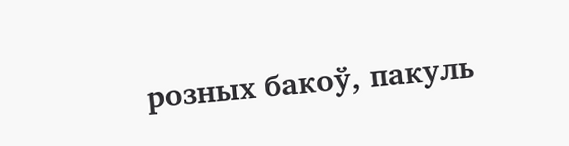розных бакоў, пакуль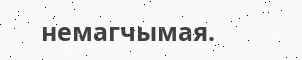немагчымая.